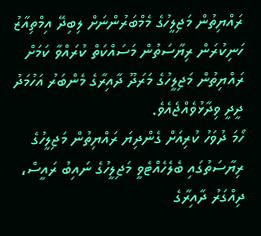ރައްޔިތުން މަޖިލީހުގެ މެމްބަރުންނަށް ލިބިދޭ އިމްތިއާޒު ހަނިކުރަން ރިޔާސަތުން މަސައްކަތް ކުރައްވާ ކަމަށް ރައްޔިތުން މަޖިލީހުގެ މަރަދޫ ދާއިރާގެ މެންބަރު އަހުމަދު ދީދީ ވިދާޅުވެއްޖެއެވެ.
ހޯމަ ދުވަހު ކުރިއަށް ގެންދިޔަ ރައްޔިތުން މަޖިލީހުގެ ރިޔާސަތުގައި ބެލެހެއްޓެވީ މަޖިލީހުގެ ނައިބު ރައީސް، ދިއްގަރު ދާއިރާގެ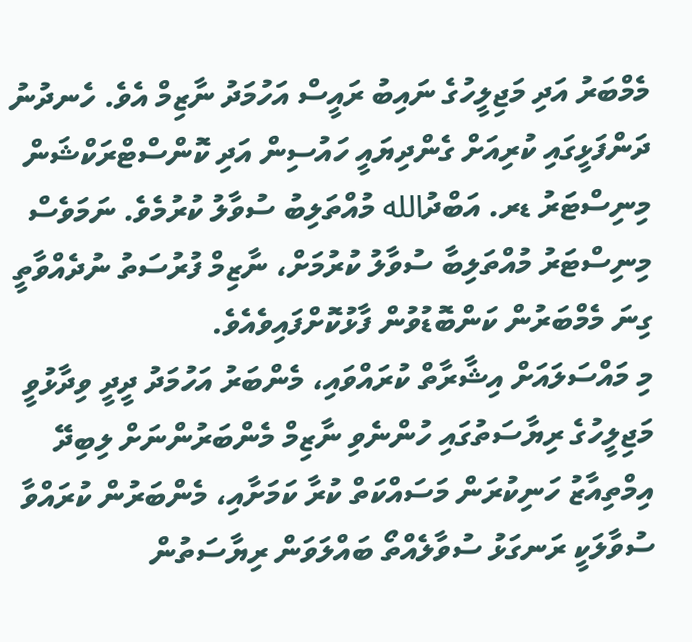މެމްބަރު އަދި މަޖިލީހުގެ ނައިބު ރައީސް އަހުމަދު ނާޒިމް އެވެ. ހެނދުނު ދަންފަޅީގައި ކުރިއަށް ގެންދިޔައީ ހައުސިން އަދި ކޮންސްޓްރަކްޝަން މިނިސްޓަރު ޑރ. އަބްދުالله މުއްތަލިބު ސުވާލު ކުރުމެވެ. ނަމަވެސް މިނިސްޓަރު މުއްތަލިބާ ސުވާލު ކުރުމަށް، ނާޒިމް ފުރުސަތު ނުދެއްވާތީ ގިނަ މެމްބަރުން ކަންބޮޑުވުން ފާޅުކޮށްފައިވެއެވެ.
މި މައްސަލައަށް އިޝާރާތް ކުރައްވައި، މެންބަރު އަހުމަދު ދީދީ ވިދާޅުވީ މަޖިލީހުގެ ރިޔާސަތުގައި ހުންނެވި ނާޒިމް މެންބަރުންނަށް ލިބިދޭ އިމްތިއާޒު ހަނިކުރަން މަސައްކަތް ކުރާ ކަމަށާއި، މެންބަރުން ކުރައްވާ ސުވާލަކީ ރަނގަޅު ސުވާލެއްތޯ ބައްލަވަން ރިޔާސަތުން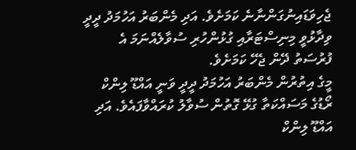ޖެހިވަޑައިނުގަންނާނެ ކަމަށެވެ. އަދި މެންބަރު އަހުމަދު ދީދީ ވިދާޅުވީ މިނިސްޓަރާއި ގުޅުންހުރި ސުވާލެއްނަމަ އެ ފުރުސަތު ދޭން ޖެހޭ ކަމަށެވެ.
މީގެ އިތުރުން މެންބަރު އަހުމަދު ދީދީ ވަނީ އައްޑޫ ލިންކް ރޯޑުގެ މަސައްކަތާ ގުޅޭ ގޮތުން ސުވާލު ކުރައްވާފައެވެ. އަދި އައްޑޫ ލިންކް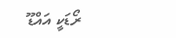ރޯޑަކީ އައްޑޫ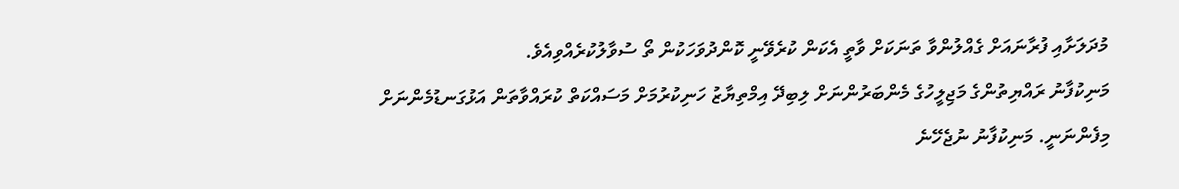މުދަލަށާއި ފުރާނައަށް ގެއްލުންވާ ތަނަކަށް ވާތީ އެކަން ކުރެވޭނީ ކޮންދުވަހަކުން ތޯ ސުވާލުކުރެއްވިއެވެ.
މަނިކުފާނު ރައްޔިތުންގެ މަޖިލީހުގެ މެންބަރުންނަށް ލިބިދޭ އިމްތިޔާޒު ހަނިކުރުމަށް މަސައްކަތް ކުރައްވާތަން އަޅުގަނޑުމެންނަށް މިފެންނަނީ. މަނިކުފާނު ނުޖެހޭނެ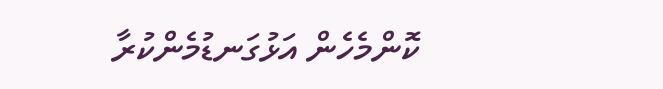ކޮންމެހެން އަޅުގަނޑުމެންކުރާ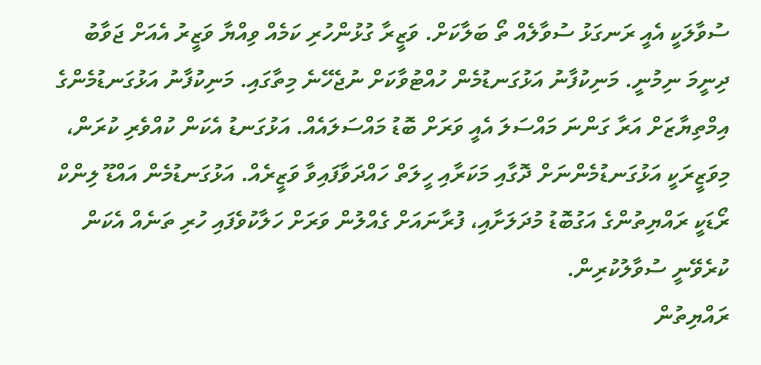ސުވާލަކީ އެއީ ރަނގަޅު ސުވާލެއް ތޯ ބަލާކަށް. ވަޒީރާ ގުޅުންހުރި ކަމެއް ވިއްޔާ ވަޒީރު އެއަށް ޖަވާބު ދިނީމަ ނިމުނީ. މަނިކުފާނު އަޅުގަނޑުމެން ހުއްޓުވާކަށް ނުޖެހޭނެ މިތާގައި. މަނިކުފާނު އަޅުގަނޑުމެންގެ އިމްތިޔާޒަށް އަރާ ގަންނަ މައްސަލަ އެއީ ވަރަށް ބޮޑު މައްސަލައެއް. އަޅުގަނޑު އެކަން ކުއްވެރި ކުރަން، މިވަޒީރަކީ އަޅުގަނޑުމެންނަށް ދޮގާއި މަކަރާއި ހީލަތް ހައްދަވާފައިވާ ވަޒީރެއް. އަޅުގަނޑުމެން އައްޑޫ ލިންކް ރޯޑަކީ ރައްޔިތުންގެ އަގުބޮޑު މުދަލަށާއި، ފުރާނައަށް ގެއްލުން ވަރަށް ހަލާކުވެފައި ހުރި ތަނެއް އެކަން ކުރެވޭނީ ސުވާލުކުރިން.
ރައްޔިތުން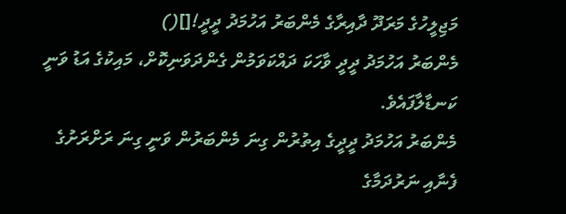މަޖިލީހުގެ މަރަދޫ ދާއިރާގެ މެންބަރު އަހުމަދު ދީދީ![]()
މެންބަރު އަހުމަދު ދީދީ ވާހަކަ ދައްކަވަމުން ގެންދަވަނިކޮށް، މައިކުގެ އަޑު ވަނީ ކަނޑާލާފައެވެ.
މެންބަރު އަހުމަދު ދީދީގެ އިތުރުން ގިނަ މެންބަރުން ވަނީ ގިނަ ރަށްރަށުގެ ފެނާއި ނަރުދަމާގެ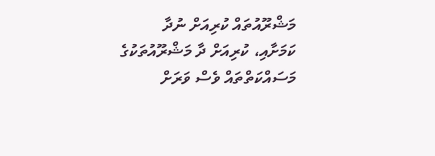މަޝްރޫއުތައް ކުރިއަށް ނުދާ ކަމަށާއި، ކުރިއަށް ދާ މަޝްރޫއުތަކުގެ މަސައްކަތްތައް ވެސް ވަރަށް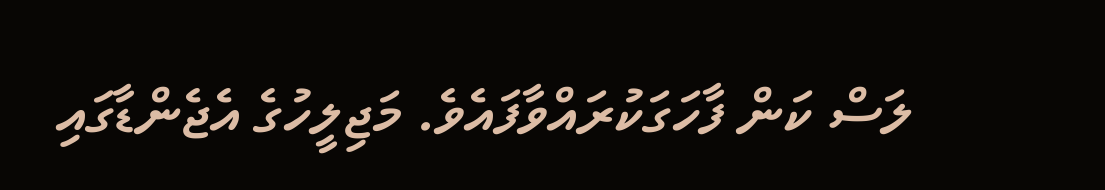ލަސް ކަން ފާހަގަކުރައްވާފައެވެ. މަޖިލީހުގެ އެޖެންޑާގައި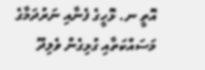އޮތީ ނ. ޅޮހީގެ ފެނާއި ނަރުދަމާގެ މަސައްކަތާއި ގުޅިގެން ވެލިދޫ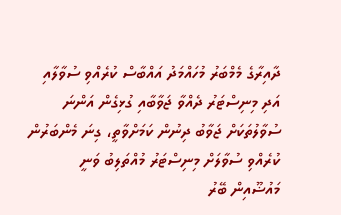ދާއިރާގެ މެމްބަރު މުހައްމަދު އައްބާސް ކުރެއްވި ސުވާލާއި އަދި މިނިސްޓަރު ދެއްވާ ޖަވާބާއި ގުޅިގެން އަންނަ ސުވާލުތަކަށް ޖަވާބު ދިނުން ކަމަށްވާތީ، ގިނަ މެންބަރުން ކުރެއްވި ސުވާލަށް މިނިސްޓަރު މުއްތަލިބު ވަނީ މައުޟޫއިން ބޭރު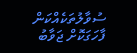ސުވާލުތަކެއްކަން ފާހަގަކޮށް ޖަވާބު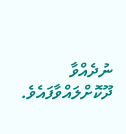ނުދެއްވާ ދޫކޮށްލައްވާފައެވެ.